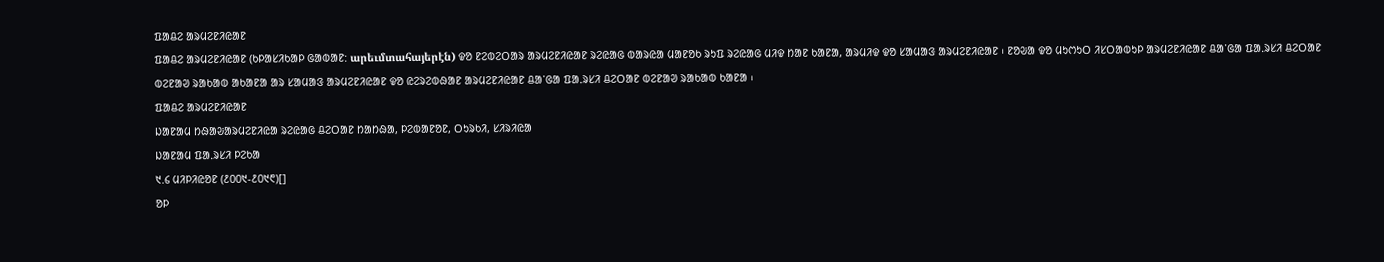ᱯᱟᱪᱮ ᱟᱨᱢᱮᱱᱤᱭᱟᱱ
ᱯᱟᱪᱮ ᱟᱨᱢᱮᱱᱤᱭᱟᱱ (ᱠᱞᱟᱥᱤᱠᱟᱞ ᱜᱟᱵᱟᱱ: արեւմտահայերէն) ᱫᱚ ᱱᱮᱵᱮᱛᱟᱨ ᱟᱨᱢᱮᱱᱤᱭᱟᱱ ᱨᱮᱭᱟᱜ ᱵᱟᱨᱭᱟ ᱢᱟᱱᱚᱠ ᱨᱩᱯ ᱨᱮᱭᱟᱜ ᱢᱤᱫ ᱴᱟᱱ ᱠᱟᱱᱟ, ᱟᱨᱢᱤᱫ ᱫᱚ ᱥᱟᱢᱟᱝ ᱟᱨᱢᱮᱱᱤᱭᱟᱱ ᱾ ᱱᱚᱶᱟ ᱫᱚ ᱢᱩᱬᱩᱛ ᱤᱥᱛᱟᱵᱩᱞ ᱟᱨᱢᱮᱱᱤᱭᱟᱱ ᱪᱟᱸᱜᱟ ᱯᱟᱹᱨᱥᱤ ᱪᱮᱛᱟᱱ ᱵᱮᱱᱟᱣ ᱨᱟᱠᱟᱵ ᱟᱠᱟᱱᱟ ᱟᱨ ᱥᱟᱢᱟᱝ ᱟᱨᱢᱮᱱᱤᱭᱟᱱ ᱫᱚ ᱭᱮᱨᱮᱵᱷᱟᱱ ᱟᱨᱢᱮᱱᱤᱭᱟᱱ ᱪᱟᱸᱜᱟ ᱯᱟᱹᱨᱥᱤ ᱪᱮᱛᱟᱱ ᱵᱮᱱᱟᱣ ᱨᱟᱠᱟᱵ ᱠᱟᱱᱟ ᱾
ᱯᱟᱪᱮ ᱟᱨᱢᱮᱱᱤᱭᱟᱱ
ᱡᱟᱱᱟᱢ ᱴᱷᱟᱶᱟᱨᱢᱮᱱᱤᱭᱟ ᱨᱮᱭᱟᱜ ᱪᱮᱛᱟᱱ ᱴᱟᱴᱷᱟ, ᱞᱮᱵᱟᱱᱚᱱ, ᱛᱩᱨᱠᱤ, ᱥᱤᱨᱤᱭᱟ
ᱡᱟᱱᱟᱢ ᱯᱟᱹᱨᱥᱤ ᱞᱮᱠᱟ
᱑.᱔ ᱢᱤᱞᱤᱭᱚᱱ (᱒᱐᱐᱑-᱒᱐᱑᱖)[]
ᱚᱞ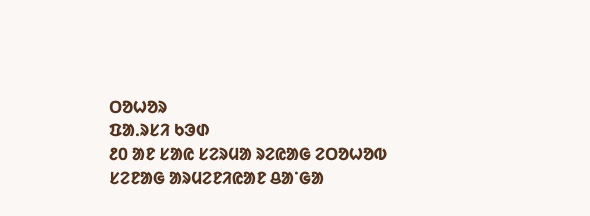ᱛᱚᱦᱚᱨ
ᱯᱟᱹᱨᱥᱤ ᱠᱳᱰ
᱒᱐ ᱟᱱ ᱥᱟᱭ ᱥᱮᱨᱢᱟ ᱨᱮᱭᱟᱜ ᱮᱛᱚᱦᱚᱵ ᱥᱮᱱᱟᱜ ᱟᱨᱢᱮᱱᱤᱭᱟᱱ ᱪᱟᱸᱜᱟ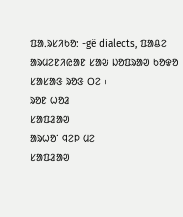ᱯᱟᱹᱨᱥᱤᱠᱚ: -gë dialects, ᱯᱟᱪᱮ ᱟᱨᱢᱮᱱᱤᱭᱟᱱ ᱥᱟᱶ ᱡᱚᱯᱨᱟᱣ ᱠᱚᱫᱚ ᱥᱟᱥᱟᱝ ᱨᱚᱝ ᱛᱮ ᱾
ᱨᱚᱱ ᱦᱚᱲ
ᱥᱟᱯᱲᱟᱣ
ᱟᱨᱦᱚᱸ ᱧᱮᱞ ᱢᱮ
ᱥᱟᱯᱲᱟᱣ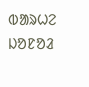ᱵᱟᱨᱦᱮ ᱡᱚᱱᱚᱲ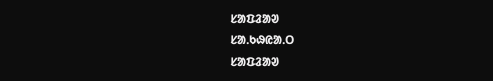ᱥᱟᱯᱲᱟᱣ
ᱥᱟᱹᱠᱷᱭᱟᱹᱛ
ᱥᱟᱯᱲᱟᱣ